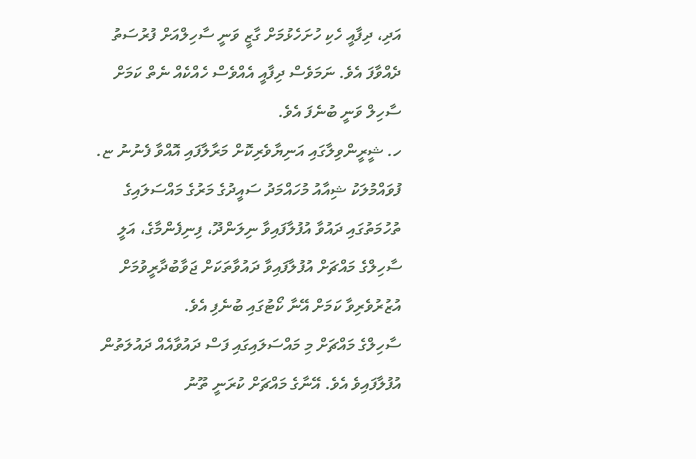އަދި، ދިފާއީ ހެކި ހުށަހެޅުމަށް ގާޒީ ވަނީ ސާހިލްއަށް ފުރުސަތު ދެއްވާފަ އެވެ. ނަމަވެސް ދިފާއީ އެއްވެސް ހެއްކެއް ނެތް ކަމަށް ސާހިލް ވަނީ ބުނެފަ އެވެ.
ހ. ޝީރީންވިލާގައި އަނިޔާވެރިކޮށް މަރާލާފައި އޮއްވާ ފެނުނު ޏ. ފުވައްމުލަކު ޝިއާއު މުހައްމަދު ސައީދުގެ މަރުގެ މައްސަލައިގެ ތުހުމަތުގައި ދައުވާ އުފުލާފައިވާ ނިލަންދޫ، ފިނިފެންމާގެ، އަލީ ސާހިލްގެ މައްޗަށް އުފުލާފައިވާ ދައުވާތަކަށް ޖަވާބުދާރީވުމަށް އުޒުރުވެރިވާ ކަމަށް އޭނާ ކޯޓުގައި ބުނެފި އެވެ.
ސާހިލްގެ މައްޗަށް މި މައްސަލައިގައި ފަސް ދައުވާއެއް ދައުލަތުން އުފުލާފައިވެ އެވެ. އޭނާގެ މައްޗަށް ކުރަނީ ތޫނު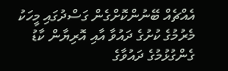އެއްޗެއް ބޭނުންކޮށްގެން ގަސްދުގައި މީހަކު މެރުމުގެ ކުށުގެ ދައުވާ އާއި އޮރިޔާން ކާޑު ގެންގުޅުމުގެ ދައުވާގެ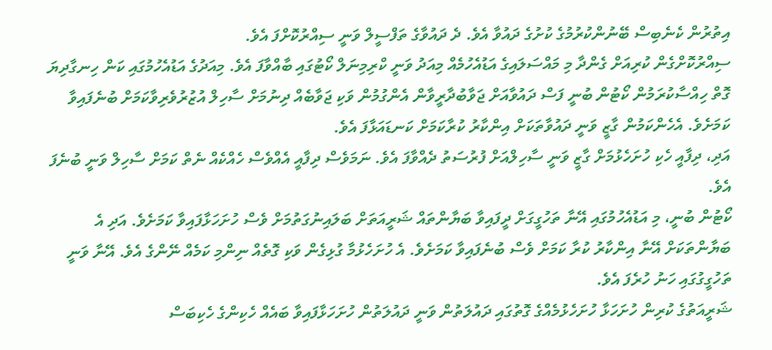އިތުރުން ކެނެބިސް ބޭނުންކުރުމުގެ ކުށުގެ ދައުވާ އެވެ. ދެ ދައުވާގެ ތަފްސީލް ވަނީ ސިއްރުކޮށްފަ އެވެ.
ސިއްރުކޮށްގެން ކުރިއަށް ގެންދާ މި މައްސަލައިގެ އަޑުއެހުމެއް މިއަދު ވަނީ ކްރިމިނަލް ކޯޓުގައި ބާއްވާފަ އެވެ. މިއަދުގެ އަޑުއެހުމުގައި ކަން ހިނގާދިޔަ ގޮތް ހިއްސާކުރަމުން ކޯޓުން ބުނީ ފަސް ދައުވާއަށް ޖަވާބުދާރީވާން އެންގުމުން ވަކި ޖަވާބެއް ދިނުމަށް ސާހިލް އުޒުރުވެރިވާކަމަށް ބުނެފައިވާ ކަމަށެވެ. އެހެންކަމުން ގާޒީ ވަނީ ދައުވާތަކަށް އިންކާރު ކުރާކަމަށް ކަނޑައަޅާފަ އެވެ.
އަދި، ދިފާއީ ހެކި ހުށަހެޅުމަށް ގާޒީ ވަނީ ސާހިލްއަށް ފުރުސަތު ދެއްވާފަ އެވެ. ނަމަވެސް ދިފާއީ އެއްވެސް ހެއްކެއް ނެތް ކަމަށް ސާހިލް ވަނީ ބުނެފަ އެވެ.
ކޯޓުން ބުނީ، މި އަޑުއެހުމުގައި އޭނާ ތަހުގީގަށް ދީފައިވާ ބަޔާންތައް ޝަރީއަތަށް ބަލައިނުގަތުމަށް ވެސް ހުށަހަޅާފައިވާ ކަމަށެވެ. އަދި އެ ބަޔާންތަކަށް އޭނާ އިންކާރު ކުރާ ކަމަށް ވެސް ބުނެފައިވާ ކަމަށެވެ. އެ ހުށަހެޅުމާ ގުޅިގެން ވަކި ގޮތެއް ނިންމި ކަމެއް ނޭންގެ އެވެ. އޭނާ ވަނީ ތަހުގީގުގައި ހަނު ހުރެފަ އެވެ.
ޝަރީއަތުގެ ކުރިން ހުށަހަޅާ ހުށަހެޅުމެއްގެ ގޮތުގައި ދައުލަތުން ވަނީ ދައުލަތުން ހުށަހަޅާފައިވާ ބައެއް ހެކިންގެ ހެކިބަސް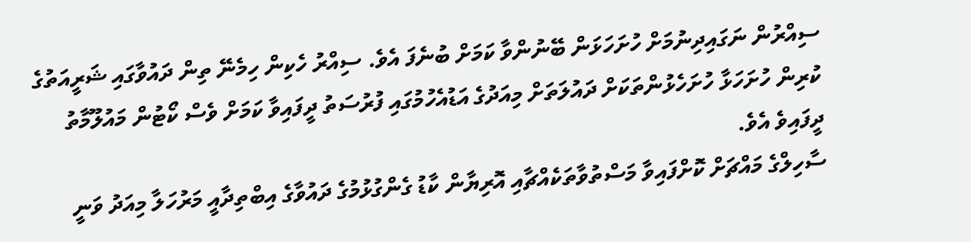ސިއްރުން ނަގައިދިނުމަށް ހުށަހަޅަން ބޭނުންވާ ކަމަށް ބުނެފަ އެވެ. ސިއްރު ހެކިން ހިމެނޭ ތިން ދައުވާގައި ޝަރީއަތުގެ ކުރިން ހުށަހަޅާ ހުށަހެޅުންތަކަށް ދައުލަތަށް މިއަދުގެ އަޑުއެހުމުގައި ފުރުސަތު ދީފައިވާ ކަމަށް ވެސް ކޯޓުން މައުލޫމާތު ދީފައިވެ އެވެ.
ސާހިލްގެ މައްޗަށް ކޮށްފައިވާ މަސްތުވާތަކެއްޗާއި އޮރިޔާން ކާޑު ގެންގުޅުމުގެ ދައުވާގެ އިބްތިދާއީ މަރުހަލާ މިއަދު ވަނީ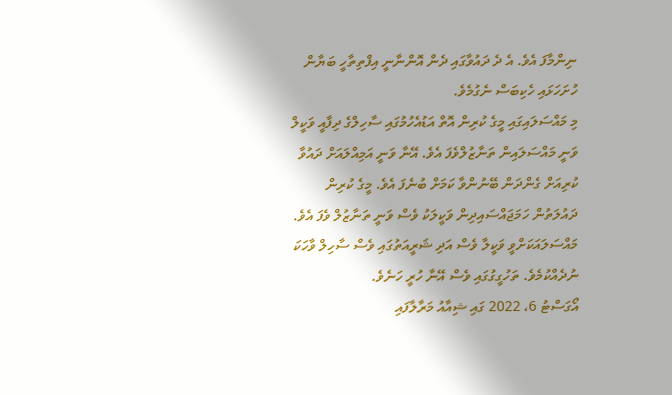ނިންމާފަ އެވެ. އެ ދެ ދައުވާގައި ދެން އޮންނާނީ އިފްތިތާހީ ބަޔާން ހުށަހަޅައި ހެކިބަސް ނެގުމެވެ.
މި މައްސަލައިގައި މީގެ ކުރިން އޮތް އަޑުއެހުމުގައި ސާހިލްގެ ދިފާއީ ވަކީލް ވަނީ މައްސަލައިން ތަނާޒުލްވެފަ އެވެ. އޭނާ ވަނީ އަމިއްލައަށް ދައުވާ ކުރިއަށް ގެންދަން ބޭނުންވާ ކަމަށް ބުނެފަ އެވެ. މީގެ ކުރިން ދައުލަތުން ހަމަޖައްސައިދިން ވަކީލަކު ވެސް ވަނީ ތަނާޒުލް ވެފަ އެވެ. މައްސަލައަކަށްވީ ވަކީލާ ވެސް އަދި ޝަރީއަތުގައި ވެސް ސާހިލް ވާހަކަ ނުދެއްކުމެވެ. ތަހުގީގުގައި ވެސް އޭނާ ހުރީ ހަނެވެ.
އޯގަސްޓު 6، 2022 ގައި ޝިއާއު މަރާލާފައި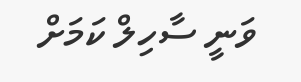ވަނީ ސާހިލް ކަމަށް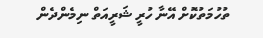ތުހުމަތުކޮށް އޭނާ ހުރީ ޝަރީއަތް ނިމެންދެން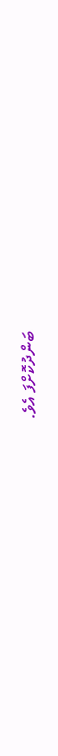ބަންދުކޮށްފަ އެވެ.